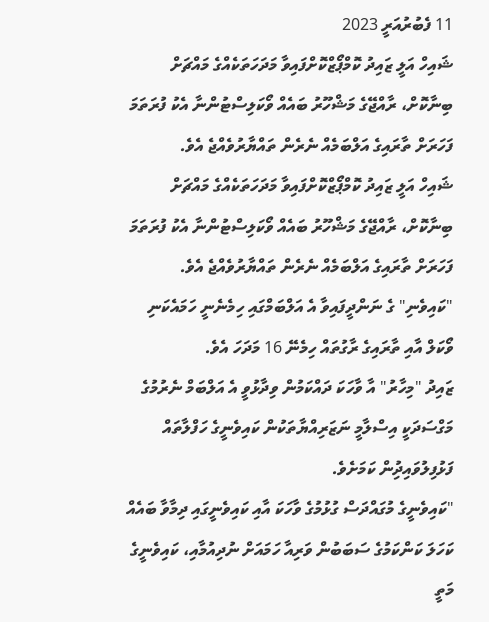11 ފެބުރުއަރީ 2023
ޝައިހް އަލީ ޒައިދު ކޮމްޕޯޒްކޮށްފައިވާ މަދަހަތަކެއްގެ މައްޗަށް ބިނާކޮށް، ރާއްޖޭގެ މަޝްހޫރު ބައެއް ވޯކަލިސްޓުންނާ އެކު ފުރަތަމަ ފަހަރަށް ތާރައިގެ އަލްބަމެއް ނެރެން ތައްޔާރުވެއްޖެ އެވެ.
ޝައިހް އަލީ ޒައިދު ކޮމްޕޯޒްކޮށްފައިވާ މަދަހަތަކެއްގެ މައްޗަށް ބިނާކޮށް، ރާއްޖޭގެ މަޝްހޫރު ބައެއް ވޯކަލިސްޓުންނާ އެކު ފުރަތަމަ ފަހަރަށް ތާރައިގެ އަލްބަމެއް ނެރެން ތައްޔާރުވެއްޖެ އެވެ.
"ކައިވެނި" ގެ ނަންދީފައިވާ އެ އަލްބަމްގައި ހިމެނެނީ ހަމައެކަނި ވޯކަލް އާއި ތާރައިގެ ރާގުތައް ހިމެނޭ 16 މަދަހަ އެވެ.
ޒައިދު "މިހާރު" އާ ވާހަކަ ދައްކަމުން ވިދާޅުވީ އެ އަލްބަމް ނެރުމުގެ މަގްސަދަކީ އިސްލާމީ ނަޒަރިއްޔާތަކުން ކައިވެނީގެ ހަފްލާތައް ފަޅުފިލުވައިދިުން ކަމަށެވެ.
"ކައިވެނީގެ މުގައްދަސް ގުޅުމުގެ ވާހަކަ އާއި ކައިވެނީގައި ދިމާވާ ބައެއް ކަހަލަ ކަންކަމުގެ ސަބަބުން ވަރިއާ ހަމައަށް ނުދިއުމާއި، ކައިވެނީގެ މަތީ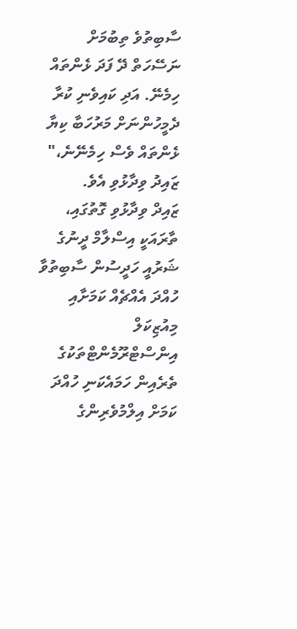ސާބިތުވެ ތިބުމަށް ނަސޭހަތް ދޭ ފަދަ ޅެންތައް ހިމެނޭ. އަދި ކައިވެނި ކުރާ ދެމީހުންނަށް މަރުހަބާ ކިޔާ ޅެންތައް ވެސް ހިމެނޭނެ،" ޒައިދު ވިދާޅުވި އެވެ.
ޒައިދް ވިދާޅުވި ގޮތުގައި، ތާރައަކީ އިސްލާމް ދީނުގެ ޝަރުއީ ހަދީސުން ސާބިތުވާ ހުއްދަ އެއްޗެއް ކަމަށާއި މިއުޒިކަލް އިންސްޓްރޫމެންޓްތަކުގެ ތެރެއިން ހަމައެކަނި ހުއްދަ ކަމަށް އިލްމުވެރިންގެ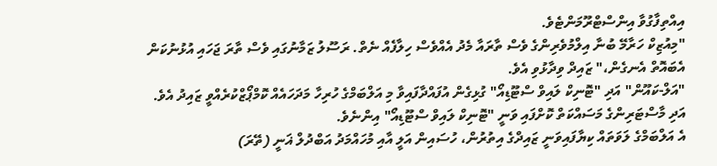އިއްތިފާގުވާ އިންސްޓްރޫމަންޓެވެ.
"މިއުޒިކް ހަރާމޭ ބުނާ އިލްމުވެރިންގެ ވެސް ތާރައާ މެދު އެއްވެސް ހިލާފެއް ނެތް. ރަސޫލު ޒަމާނުގައި ވެސް ތާރަ ޖަހައި އުޅުނުކަން އެބައޮތް އެނގެން،" ޒައިދް ވިދާޅުވި އެވެ.
"އަލް-ކައޫން" އަދި "ޓޮނިކް ލައިވް ސްޓޫޑިއޯ" ގުޅިގެން އުފައްދާފައިވާ މި އަލްބަމްގެ ހުރިހާ މަދަހައެއް ކޮމްޕޯޒްކުރެއްވީ ޒައިދު އެވެ. އަދި މާސްޓަރިންގެ މަސައްކަތް ކޮށްފައި ވަނީ "ޓޮނިކް ލައިވް ސްޓޫޑިއޯ" އިންނެވެ.
އެ އަލްބަމްގެ ލަވަތައް ކިޔާފައިވަނީ ޒައިދްގެ އިތުރުން، ހުސައިން އަލީ އާއި މުހައްމަދު އަބްދުލް ޣަނީ (ތޭރަ)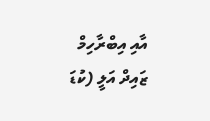އާއި އިބްރާހިމް ޒައިދް އަލީ (ކުޑަ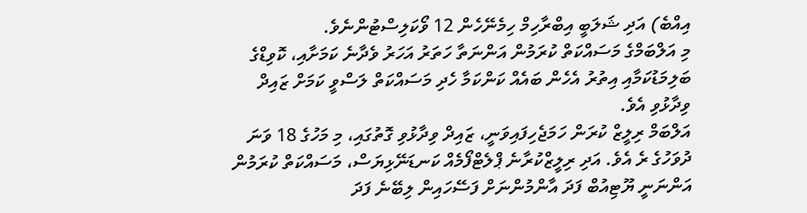އިއްބެ) އަދި ޝަލަބީ އިބްރާހިމް ހިމެނޭހެން 12 ވޯކަލިސްޓުންނެވެ.
މި އަލްބަމްގެ މަސައްކަތް ކުރަމުން އަންނަތާ ހަތަރު އަހަރު ވެދާނެ ކަމަށާއި، ކޮވިޑްގެ ބަލިމަޑުކަމާއި އިތުރު އެހެން ބައެއް ކަންކަމާ ހެދި މަސައްކަތް ލަސްވީ ކަމަށް ޒައިދް ވިދާޅުވި އެވެ.
އަލްބަމް ރިލީޒް ކުރަން ހަމަޖެހިފައިވަނީ، ޒައިދް ވިދާޅުވި ގޮތުގައި، މި މަހުގެ 18 ވަނަ ދުވަހުގެ ރެ އެވެ. އަދި ރިލީޒްކުރާނެ ޕްލެޓްފޯމެއް ކަނޑަނޭޅިޔަސް، މަސައްކަތް ކުރަމުން އަންނަނީ ޔޫޓިއުބް ފަދަ އާންމުންނަށް ފަސޭހައިން ލިބޭނެ ފަދަ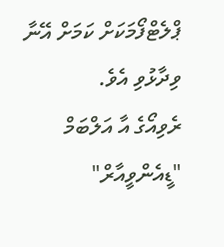ޕްލެޓްފޯމަކަށް ކަމަށް އޭނާ ވިދާޅުވި އެވެ.
ރެވިއޯގެ އާ އަލްބަމް "ޑީއެންވީއާރް"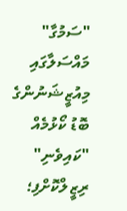"ސަމުގާ" މައްސަލާގައި މިއުޒީޝަނުންގެ ބޮޑު ކޯޅުމެއް
"ކައިވެނި" ރިޒީލްކޮށްފި؛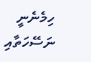ހިމެނެނީ ނަސޭހަތާއި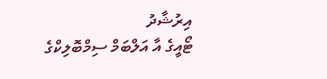އިރުޝާދު
ޓޯއީގެ އާ އަލްބަމް ސިމްބޮލިކްގެ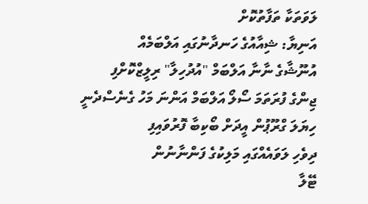ލަވަތަކާ ތަފާތުކޮށް
އަނިޔާ: ޝިއާއުގެ ހަނދާނުގައި އަލްބަމެއް
އުނޫޝާގެ ނާނާ އަލްބަމް "އުދުހިލާ" ރިލީޒްކޮށްފި
ޖިންގެ ފުރަތަމަ ސޯލޯ އަލްބަމް އަންނަ މަހު ގެނެސްދެނީ
ހިޔަލަ ގްރޫޕުން އީދަށް ބޯކިބާ ފޮރުވައިފި
ދިވެހި ލަވައެއްގައި މަލިކުގެ ފަންނާނުން
ޓޭލާ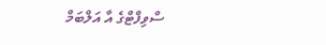ސްވިފްޓްގެ އާ އަލްބަމް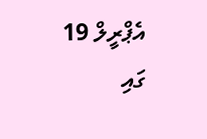އެޕްރީލް 19 ގައި